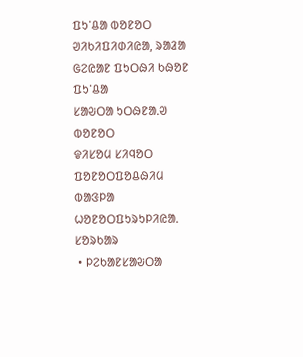ᱯᱩᱸᱪᱟ ᱵᱚᱱᱚᱛ
ᱣᱤᱠᱤᱯᱤᱰᱤᱭᱟ, ᱨᱟᱲᱟ ᱜᱮᱭᱟᱱ ᱯᱩᱛᱷᱤ ᱠᱷᱚᱱ
ᱯᱩᱸᱪᱟ
ᱥᱟᱶᱛᱟ ᱩᱛᱷᱱᱟᱹᱣ ᱵᱚᱱᱚᱛ
ᱫᱤᱥᱚᱢ ᱥᱤᱧᱚᱛ
ᱯᱚᱱᱚᱛᱯᱚᱪᱷᱤᱢ ᱵᱟᱝᱞᱟ
ᱦᱚᱱᱚᱛᱯᱩᱨᱩᱞᱤᱭᱟᱹ
ᱥᱚᱨᱠᱟᱨ
 • ᱞᱮᱠᱟᱱᱥᱟᱶᱛᱟ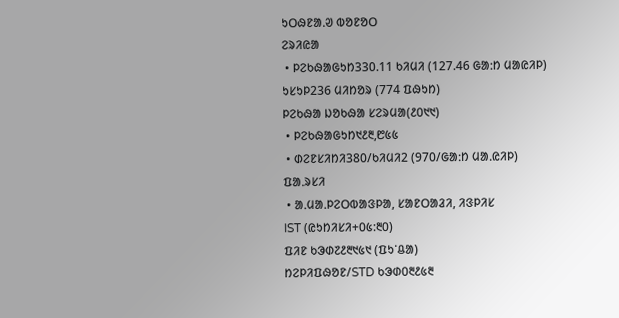ᱩᱛᱷᱱᱟᱹᱣ ᱵᱚᱱᱚᱛ
ᱮᱨᱤᱭᱟ
 • ᱞᱮᱠᱷᱟᱜᱩᱴ330.11 ᱠᱤᱢᱤ (127.46 ᱜᱟᱺᱴ ᱢᱟᱭᱤᱞ)
ᱩᱥᱩᱞ236 ᱢᱤᱴᱚᱨ (774 ᱯᱷᱩᱴ)
ᱞᱮᱠᱷᱟ ᱡᱚᱠᱷᱟ ᱥᱮᱨᱢᱟ(᱒᱐᱑᱑)
 • ᱞᱮᱠᱷᱟᱜᱩᱴ᱑᱒᱓,᱘᱕᱕
 • ᱰᱮᱱᱥᱤᱴᱤ380/ᱠᱤᱢᱤ2 (970/ᱜᱟᱺᱴ ᱢᱟᱹᱭᱤᱞ)
ᱯᱟᱹᱨᱥᱤ
 • ᱟᱹᱢᱟᱹᱞᱮᱛᱵᱟᱝᱞᱟ, ᱥᱟᱱᱛᱟᱲᱤ, ᱤᱝᱞᱤᱥ
IST (ᱭᱩᱴᱤᱥᱤ+᱐᱕:᱓᱐)
ᱯᱤᱱ ᱠᱳᱰ᱗᱒᱓᱑᱕᱑ (ᱯᱩᱸᱪᱟ)
ᱴᱮᱞᱤᱯᱷᱚᱱ/STD ᱠᱳᱰ᱐᱓᱒᱕᱓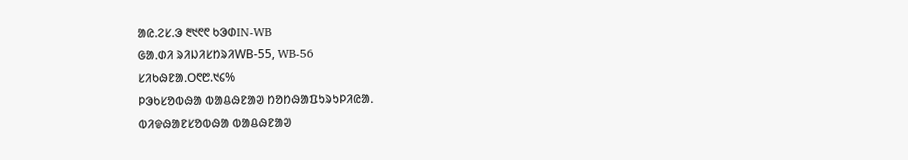ᱟᱭ.ᱮᱥ.ᱳ ᱓᱑᱖᱖ ᱠᱳᱰIN-WB
ᱜᱟᱹᱰᱤ ᱨᱤᱡᱤᱥᱴᱨᱤWB-55, WB-56
ᱥᱤᱠᱷᱱᱟᱹᱛ᱖᱘.᱑᱔%
ᱞᱳᱠᱥᱚᱵᱷᱟ ᱵᱟᱪᱷᱱᱟᱣ ᱴᱚᱴᱷᱟᱯᱩᱨᱩᱞᱤᱭᱟᱹ
ᱵᱤᱫᱷᱟᱱᱥᱚᱵᱷᱟ ᱵᱟᱪᱷᱱᱟᱣ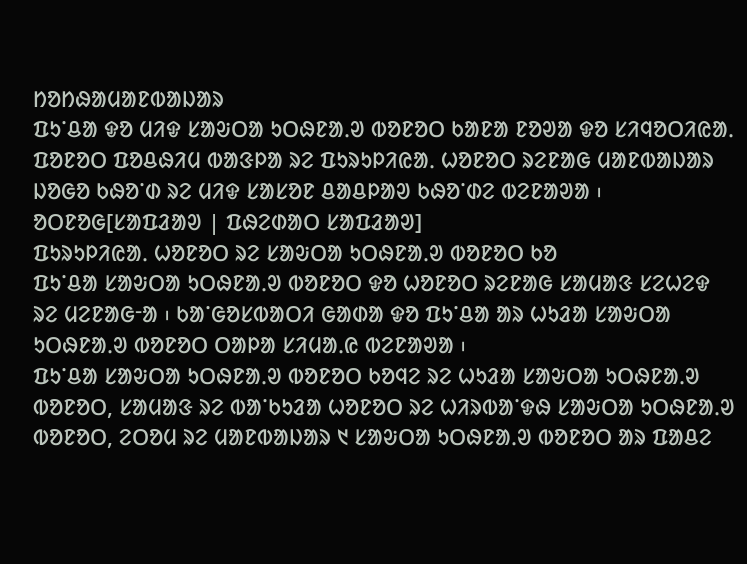ᱴᱚᱴᱷᱟᱢᱟᱱᱵᱟᱡᱟᱨ
ᱯᱩᱸᱪᱟ ᱫᱚ ᱢᱤᱫ ᱥᱟᱶᱛᱟ ᱩᱛᱷᱱᱟᱹᱣ ᱵᱚᱱᱚᱛ ᱠᱟᱱᱟ ᱱᱚᱣᱟ ᱫᱚ ᱥᱤᱧᱚᱛᱤᱭᱟᱹ ᱯᱚᱱᱚᱛ ᱯᱚᱪᱷᱤᱢ ᱵᱟᱝᱞᱟ ᱨᱮ ᱯᱩᱨᱩᱞᱤᱭᱟᱹ ᱦᱚᱱᱚᱛ ᱨᱮᱱᱟᱜ ᱢᱟᱱᱵᱟᱡᱟᱨ ᱡᱚᱜᱚ ᱠᱷᱚᱸᱰ ᱨᱮ ᱢᱤᱫ ᱥᱟᱥᱚᱱ ᱪᱟᱪᱞᱟᱣ ᱠᱷᱚᱸᱰᱮ ᱵᱮᱱᱟᱣᱟ ᱾
ᱚᱛᱱᱚᱜ[ᱥᱟᱯᱲᱟᱣ | ᱯᱷᱮᱰᱟᱛ ᱥᱟᱯᱲᱟᱣ]
ᱯᱩᱨᱩᱞᱤᱭᱟᱹ ᱦᱚᱱᱚᱛ ᱨᱮ ᱥᱟᱶᱛᱟ ᱩᱛᱷᱱᱟᱹᱣ ᱵᱚᱱᱚᱛ ᱠᱚ
ᱯᱩᱸᱪᱟ ᱥᱟᱶᱛᱟ ᱩᱛᱷᱱᱟᱹᱣ ᱵᱚᱱᱚᱛ ᱫᱚ ᱦᱚᱱᱚᱛ ᱨᱮᱱᱟᱜ ᱥᱟᱢᱟᱝ ᱥᱮᱦᱮᱫ ᱨᱮ ᱢᱮᱱᱟᱜᱼᱟ ᱾ ᱠᱟᱸᱜᱚᱥᱵᱟᱛᱤ ᱜᱟᱰᱟ ᱫᱚ ᱯᱩᱸᱪᱟ ᱟᱨ ᱦᱩᱲᱟ ᱥᱟᱶᱛᱟ ᱩᱛᱷᱱᱟᱹᱣ ᱵᱚᱱᱚᱛ ᱛᱟᱞᱟ ᱥᱤᱢᱟᱹᱭ ᱵᱮᱱᱟᱣᱟ ᱾
ᱯᱩᱸᱪᱟ ᱥᱟᱶᱛᱟ ᱩᱛᱷᱱᱟᱹᱣ ᱵᱚᱱᱚᱛ ᱠᱚᱧᱮ ᱨᱮ ᱦᱩᱲᱟ ᱥᱟᱶᱛᱟ ᱩᱛᱷᱱᱟᱹᱣ ᱵᱚᱱᱚᱛ, ᱥᱟᱢᱟᱝ ᱨᱮ ᱵᱟᱸᱠᱩᱲᱟ ᱦᱚᱱᱚᱛ ᱨᱮ ᱦᱤᱨᱵᱟᱸᱫᱷ ᱥᱟᱶᱛᱟ ᱩᱛᱷᱱᱟᱹᱣ ᱵᱚᱱᱚᱛ, ᱮᱛᱚᱢ ᱨᱮ ᱢᱟᱱᱵᱟᱡᱟᱨ ᱑ ᱥᱟᱶᱛᱟ ᱩᱛᱷᱱᱟᱹᱣ ᱵᱚᱱᱚᱛ ᱟᱨ ᱯᱟᱪᱮ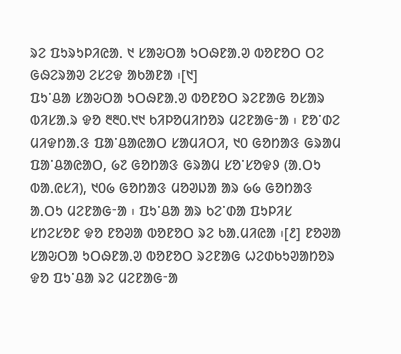ᱨᱮ ᱯᱩᱨᱩᱞᱤᱭᱟᱹ ᱑ ᱥᱟᱶᱛᱟ ᱩᱛᱷᱱᱟᱹᱣ ᱵᱚᱱᱚᱛ ᱛᱮ ᱜᱷᱮᱨᱟᱣ ᱮᱥᱮᱫ ᱟᱠᱟᱱᱟ ᱾[᱑]
ᱯᱩᱸᱪᱟ ᱥᱟᱶᱛᱟ ᱩᱛᱷᱱᱟᱹᱣ ᱵᱚᱱᱚᱛ ᱨᱮᱱᱟᱜ ᱚᱥᱟᱨ ᱵᱤᱥᱟᱹᱨ ᱫᱚ ᱓᱓᱐.᱑᱑ ᱠᱤᱞᱚᱢᱤᱴᱚᱨ ᱢᱮᱱᱟᱜᱼᱟ ᱾ ᱱᱚᱸᱰᱮ ᱢᱤᱫᱴᱟᱹᱝ ᱯᱟᱸᱪᱟᱭᱟᱛ ᱥᱟᱢᱤᱛᱤ, ᱑᱐ ᱜᱚᱴᱟᱝ ᱜᱨᱟᱢ ᱯᱟᱸᱪᱟᱭᱟᱛ, ᱙᱗ ᱜᱚᱴᱟᱝ ᱜᱨᱟᱢ ᱥᱚᱸᱥᱚᱫᱽ (ᱟᱹᱛᱩ ᱵᱟᱹᱭᱥᱤ), ᱑᱐᱙ ᱜᱚᱴᱟᱝ ᱢᱚᱣᱡᱟ ᱟᱨ ᱙᱙ ᱜᱚᱴᱟᱝ ᱟᱹᱛᱩ ᱢᱮᱱᱟᱜᱼᱟ ᱾ ᱯᱩᱸᱪᱟ ᱟᱨ ᱠᱮᱸᱰᱟ ᱯᱩᱞᱤᱥ ᱥᱴᱮᱥᱚᱱ ᱫᱚ ᱱᱚᱣᱟ ᱵᱚᱱᱚᱛ ᱨᱮ ᱠᱟᱹᱢᱤᱭᱟ ᱾[᱒] ᱱᱚᱣᱟ ᱥᱟᱶᱛᱟ ᱩᱛᱷᱱᱟᱹᱣ ᱵᱚᱱᱚᱛ ᱨᱮᱱᱟᱜ ᱦᱮᱰᱠᱩᱣᱟᱴᱚᱨ ᱫᱚ ᱯᱩᱸᱪᱟ ᱨᱮ ᱢᱮᱱᱟᱜᱼᱟ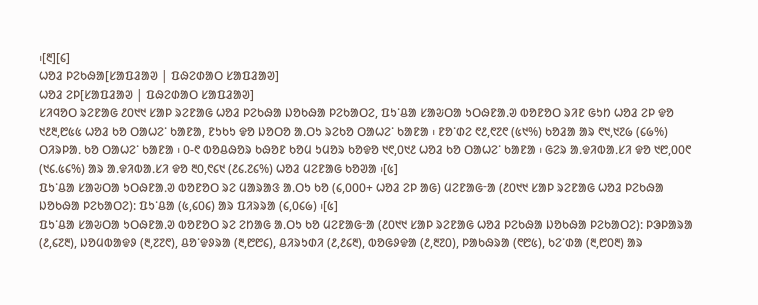᱾[᱓][᱔]
ᱦᱚᱲ ᱞᱮᱠᱷᱟ[ᱥᱟᱯᱲᱟᱣ | ᱯᱷᱮᱰᱟᱛ ᱥᱟᱯᱲᱟᱣ]
ᱦᱚᱲ ᱮᱞ[ᱥᱟᱯᱲᱟᱣ | ᱯᱷᱮᱰᱟᱛ ᱥᱟᱯᱲᱟᱣ]
ᱥᱤᱧᱚᱛ ᱨᱮᱱᱟᱜ ᱒᱐᱑᱑ ᱥᱟᱞ ᱨᱮᱱᱟᱜ ᱦᱚᱲ ᱞᱮᱠᱷᱟ ᱡᱚᱠᱷᱟ ᱞᱮᱠᱟᱛᱮ, ᱯᱩᱸᱪᱟ ᱥᱟᱶᱛᱟ ᱩᱛᱷᱱᱟᱹᱣ ᱵᱚᱱᱚᱛ ᱨᱤᱱ ᱜᱩᱴ ᱦᱚᱲ ᱮᱞ ᱫᱚ ᱑᱒᱓,᱘᱕᱕ ᱦᱚᱲ ᱠᱚ ᱛᱟᱦᱮᱸ ᱠᱟᱱᱟ, ᱱᱩᱠᱩ ᱫᱚ ᱡᱚᱛᱚ ᱟᱹᱛᱩ ᱨᱮᱠᱚ ᱛᱟᱦᱮᱸ ᱠᱟᱱᱟ ᱾ ᱱᱚᱸᱰᱮ ᱖᱒,᱖᱗᱖ (᱕᱑%) ᱠᱚᱲᱟ ᱟᱨ ᱖᱑,᱑᱗᱙ (᱔᱙%) ᱛᱤᱨᱞᱟᱹ ᱠᱚ ᱛᱟᱦᱮᱸ ᱠᱟᱱᱟ ᱾ ᱐-᱖ ᱵᱚᱪᱷᱚᱨ ᱠᱷᱚᱱ ᱠᱚᱢ ᱩᱢᱚᱨ ᱠᱚᱫᱚ ᱑᱖,᱐᱑᱒ ᱦᱚᱲ ᱠᱚ ᱛᱟᱦᱮᱸ ᱠᱟᱱᱟ ᱾ ᱜᱮᱨ ᱟᱹᱫᱤᱵᱟᱹᱥᱤ ᱫᱚ ᱑᱘,᱐᱐᱖ (᱑᱔.᱕᱔%) ᱟᱨ ᱟᱹᱫᱤᱵᱟᱹᱥᱤ ᱫᱚ ᱓᱐,᱖᱔᱑ (᱒᱔.᱗᱔%) ᱦᱚᱲ ᱢᱮᱱᱟᱜ ᱠᱚᱣᱟ ᱾[᱕]
ᱯᱩᱸᱪᱟ ᱥᱟᱶᱛᱟ ᱩᱛᱷᱱᱟᱹᱣ ᱵᱚᱱᱚᱛ ᱨᱮ ᱢᱟᱨᱟᱝ ᱟᱹᱛᱩ ᱠᱚ (᱔,᱐᱐᱐+ ᱦᱚᱲ ᱮᱞ ᱟᱜ) ᱢᱮᱱᱟᱜᱼᱟ (᱒᱐᱑᱑ ᱥᱟᱞ ᱨᱮᱱᱟᱜ ᱦᱚᱲ ᱞᱮᱠᱷᱟ ᱡᱚᱠᱷᱟ ᱞᱮᱠᱟᱛᱮ): ᱯᱩᱸᱪᱟ (᱕,᱔᱐᱔) ᱟᱨ ᱯᱤᱨᱨᱟ (᱔,᱐᱔᱙) ᱾[᱕]
ᱯᱩᱸᱪᱟ ᱥᱟᱶᱛᱟ ᱩᱛᱷᱱᱟᱹᱣ ᱵᱚᱱᱚᱛ ᱨᱮ ᱮᱴᱟᱜ ᱟᱹᱛᱩ ᱠᱚ ᱢᱮᱱᱟᱜᱼᱟ (᱒᱐᱑᱑ ᱥᱟᱞ ᱨᱮᱱᱟᱜ ᱦᱚᱲ ᱞᱮᱠᱷᱟ ᱡᱚᱠᱷᱟ ᱞᱮᱠᱟᱛᱮ): ᱞᱳᱞᱟᱨᱟ (᱒,᱔᱗᱓), ᱡᱚᱢᱵᱟᱫᱽ (᱓,᱗᱗᱖), ᱪᱚᱸᱫᱽᱨᱟ (᱓,᱘᱘᱔), ᱪᱤᱨᱩᱰᱤ (᱒,᱒᱔᱓), ᱵᱚᱜᱽᱫᱟ (᱒,᱓᱗᱐), ᱞᱟᱠᱷᱨᱟ (᱖᱘᱕), ᱠᱮᱸᱰᱟ (᱓,᱘᱐᱓) ᱟᱨ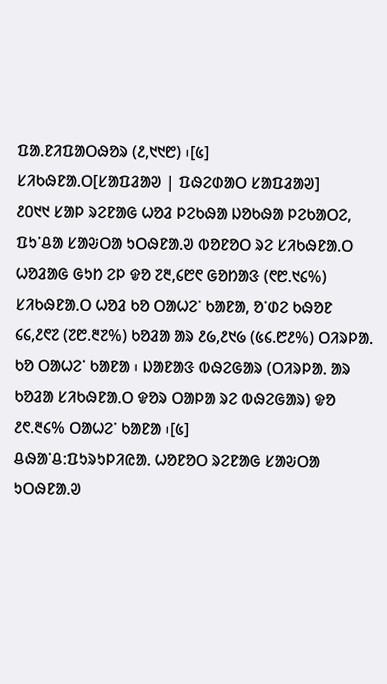ᱯᱟᱹᱱᱤᱯᱟᱛᱷᱚᱨ (᱒,᱑᱑᱘) ᱾[᱕]
ᱥᱤᱠᱷᱱᱟᱹᱛ[ᱥᱟᱯᱲᱟᱣ | ᱯᱷᱮᱰᱟᱛ ᱥᱟᱯᱲᱟᱣ]
᱒᱐᱑᱑ ᱥᱟᱞ ᱨᱮᱱᱟᱜ ᱦᱚᱲ ᱞᱮᱠᱷᱟ ᱡᱚᱠᱷᱟ ᱞᱮᱠᱟᱛᱮ, ᱯᱩᱸᱪᱟ ᱥᱟᱶᱛᱟ ᱩᱛᱷᱱᱟᱹᱣ ᱵᱚᱱᱚᱛ ᱨᱮ ᱥᱤᱠᱷᱱᱟᱹᱛ ᱦᱚᱲᱟᱜ ᱜᱩᱴ ᱮᱞ ᱫᱚ ᱗᱓,᱔᱘᱖ ᱜᱚᱴᱟᱝ (᱖᱘.᱑᱔%) ᱥᱤᱠᱷᱱᱟᱹᱛ ᱦᱚᱲ ᱠᱚ ᱛᱟᱦᱮᱸ ᱠᱟᱱᱟ, ᱚᱸᱰᱮ ᱠᱷᱚᱱ ᱔᱔,᱒᱖᱗ (᱗᱘.᱓᱗%) ᱠᱚᱲᱟ ᱟᱨ ᱒᱙,᱒᱑᱙ (᱕᱔.᱘᱒%) ᱛᱤᱨᱞᱟᱹ ᱠᱚ ᱛᱟᱦᱮᱸ ᱠᱟᱱᱟ ᱾ ᱡᱟᱱᱟᱝ ᱵᱷᱮᱜᱟᱨ (ᱛᱤᱨᱞᱟᱹ ᱟᱨ ᱠᱚᱲᱟ ᱥᱤᱠᱷᱱᱟᱹᱛ ᱫᱚᱨ ᱛᱟᱞᱟ ᱨᱮ ᱵᱷᱮᱜᱟᱨ) ᱫᱚ ᱒᱖.᱓᱔% ᱛᱟᱦᱮᱸ ᱠᱟᱱᱟ ᱾[᱕]
ᱪᱷᱟᱸᱪ:ᱯᱩᱨᱩᱞᱤᱭᱟᱹ ᱦᱚᱱᱚᱛ ᱨᱮᱱᱟᱜ ᱥᱟᱶᱛᱟ ᱩᱛᱷᱱᱟᱹᱣ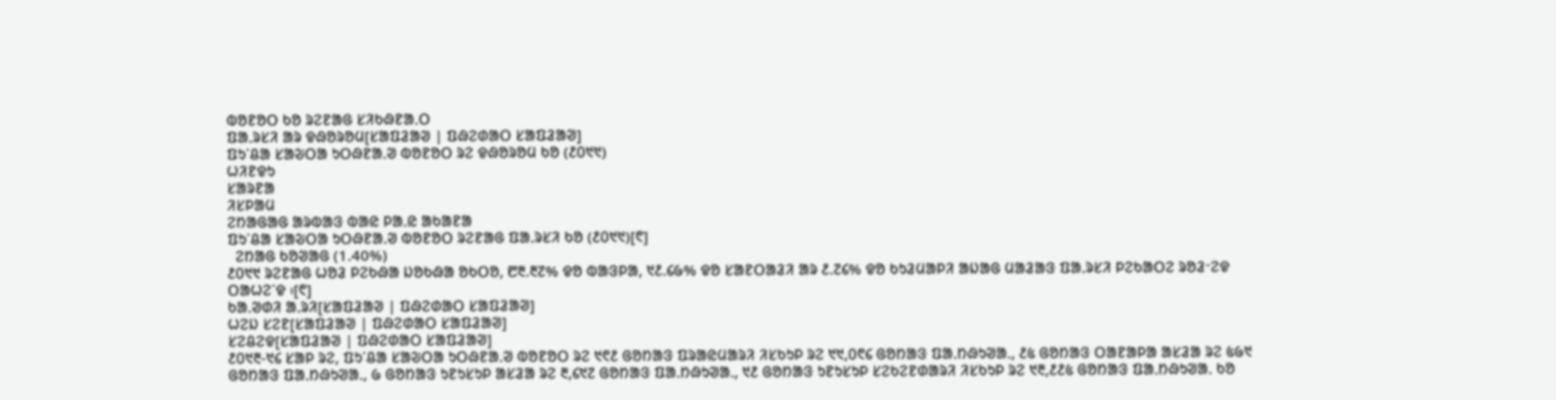ᱵᱚᱱᱚᱛ ᱠᱚ ᱨᱮᱱᱟᱜ ᱥᱤᱠᱷᱱᱟᱹᱛ
ᱯᱟᱹᱨᱥᱤ ᱟᱨ ᱫᱷᱚᱨᱚᱢ[ᱥᱟᱯᱲᱟᱣ | ᱯᱷᱮᱰᱟᱛ ᱥᱟᱯᱲᱟᱣ]
ᱯᱩᱸᱪᱟ ᱥᱟᱶᱛᱟ ᱩᱛᱷᱱᱟᱹᱣ ᱵᱚᱱᱚᱛ ᱨᱮ ᱫᱷᱚᱨᱚᱢ ᱠᱚ (᱒᱐᱑᱑)
ᱦᱤᱱᱫᱩ
ᱥᱟᱨᱱᱟ
ᱤᱥᱞᱟᱢ
ᱮᱴᱟᱜᱟᱜ ᱟᱨᱵᱟᱝ ᱵᱟᱭ ᱞᱟᱹᱭ ᱟᱠᱟᱱᱟ
ᱯᱩᱸᱪᱟ ᱥᱟᱶᱛᱟ ᱩᱛᱷᱱᱟᱹᱣ ᱵᱚᱱᱚᱛ ᱨᱮᱱᱟᱜ ᱯᱟᱹᱨᱥᱤ ᱠᱚ (᱒᱐᱑᱑)[᱖]
  ᱮᱴᱟᱜ ᱠᱚᱣᱟᱜ (1.40%)
᱒᱐᱑᱑ ᱨᱮᱱᱟᱜ ᱦᱚᱲ ᱞᱮᱠᱷᱟ ᱡᱚᱠᱷᱟ ᱚᱠᱛᱚ, ᱘᱓.᱓᱗% ᱫᱚ ᱵᱟᱝᱞᱟ, ᱑᱒.᱔᱙% ᱫᱚ ᱥᱟᱱᱛᱟᱲᱤ ᱟᱨ ᱒.᱗᱔% ᱫᱚ ᱠᱩᱲᱢᱟᱞᱤ ᱟᱡᱟᱜ ᱢᱟᱲᱟᱝ ᱯᱟᱹᱨᱥᱤ ᱞᱮᱠᱟᱛᱮ ᱨᱚᱲᱼᱮᱫ ᱛᱟᱦᱮᱸᱫ ᱾[᱖]
ᱠᱟᱹᱣᱰᱤ ᱟᱹᱨᱤ[ᱥᱟᱯᱲᱟᱣ | ᱯᱷᱮᱰᱟᱛ ᱥᱟᱯᱲᱟᱣ]
ᱦᱮᱡ ᱥᱮᱱ[ᱥᱟᱯᱲᱟᱣ | ᱯᱷᱮᱰᱟᱛ ᱥᱟᱯᱲᱟᱣ]
ᱥᱮᱪᱮᱫ[ᱥᱟᱯᱲᱟᱣ | ᱯᱷᱮᱰᱟᱛ ᱥᱟᱯᱲᱟᱣ]
᱒᱐᱑᱓-᱑᱔ ᱥᱟᱞ ᱨᱮ, ᱯᱩᱸᱪᱟ ᱥᱟᱶᱛᱟ ᱩᱛᱷᱱᱟᱹᱣ ᱵᱚᱱᱚᱛ ᱨᱮ ᱑᱖᱒ ᱜᱚᱴᱟᱝ ᱯᱨᱟᱭᱢᱟᱨᱤ ᱤᱥᱠᱩᱞ ᱨᱮ ᱑᱑,᱐᱖᱔ ᱜᱚᱴᱟᱝ ᱯᱟᱹᱴᱷᱩᱣᱟᱹ, ᱒᱕ ᱜᱚᱴᱟᱝ ᱛᱟᱱᱟᱞᱟ ᱟᱥᱲᱟ ᱨᱮ ᱕᱙᱑ ᱜᱚᱴᱟᱝ ᱯᱟᱹᱴᱷᱩᱣᱟᱹ, ᱙ ᱜᱚᱴᱟᱝ ᱩᱱᱩᱥᱩᱞ ᱟᱥᱲᱟ ᱨᱮ ᱓,᱔᱑᱗ ᱜᱚᱴᱟᱝ ᱯᱟᱹᱴᱷᱩᱣᱟᱹ, ᱑᱒ ᱜᱚᱴᱟᱝ ᱩᱱᱩᱥᱩᱞ ᱥᱮᱠᱮᱱᱰᱟᱨᱤ ᱤᱥᱠᱩᱞ ᱨᱮ ᱑᱓,᱒᱒᱕ ᱜᱚᱴᱟᱝ ᱯᱟᱹᱴᱷᱩᱣᱟᱹ ᱠᱚ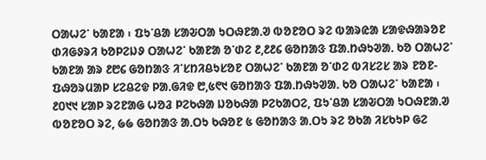ᱛᱟᱦᱮᱸ ᱠᱟᱱᱟ ᱾ ᱯᱩᱸᱪᱟ ᱥᱟᱶᱛᱟ ᱩᱛᱷᱱᱟᱹᱣ ᱵᱚᱱᱚᱛ ᱨᱮ ᱵᱟᱨᱭᱟ ᱥᱟᱫᱷᱟᱨᱚᱱ ᱰᱤᱜᱽᱨᱤ ᱠᱚᱞᱮᱡᱽ ᱛᱟᱦᱮᱸ ᱠᱟᱱᱟ ᱚᱸᱰᱮ ᱒,᱒᱒᱔ ᱜᱚᱴᱟᱝ ᱯᱟᱹᱴᱷᱩᱣᱟᱹ ᱠᱚ ᱛᱟᱦᱮᱸ ᱠᱟᱱᱟ ᱟᱨ ᱒᱘᱔ ᱜᱚᱴᱟᱝ ᱤᱸᱥᱴᱤᱪᱩᱥᱚᱱ ᱛᱟᱦᱮᱸ ᱠᱟᱱᱟ ᱚᱸᱰᱮ ᱵᱤᱥᱮᱥ ᱟᱨ ᱱᱚᱱ-ᱯᱷᱚᱨᱢᱟᱞ ᱥᱮᱪᱮᱫ ᱞᱟᱹᱜᱤᱫ ᱘,᱕᱖᱑ ᱜᱚᱴᱟᱝ ᱯᱟᱹᱴᱷᱩᱣᱟᱹ ᱠᱚ ᱛᱟᱦᱮᱸ ᱠᱟᱱᱟ ᱾
᱒᱐᱑᱑ ᱥᱟᱞ ᱨᱮᱱᱟᱜ ᱦᱚᱲ ᱞᱮᱠᱷᱟ ᱡᱚᱠᱷᱟ ᱞᱮᱠᱟᱛᱮ, ᱯᱩᱸᱪᱟ ᱥᱟᱶᱛᱟ ᱩᱛᱷᱱᱟᱹᱣ ᱵᱚᱱᱚᱛ ᱨᱮ, ᱙᱙ ᱜᱚᱴᱟᱝ ᱟᱹᱛᱩ ᱠᱷᱚᱱ ᱕ ᱜᱚᱴᱟᱝ ᱟᱹᱛᱩ ᱨᱮ ᱚᱠᱟ ᱤᱥᱠᱩᱞ ᱜᱮ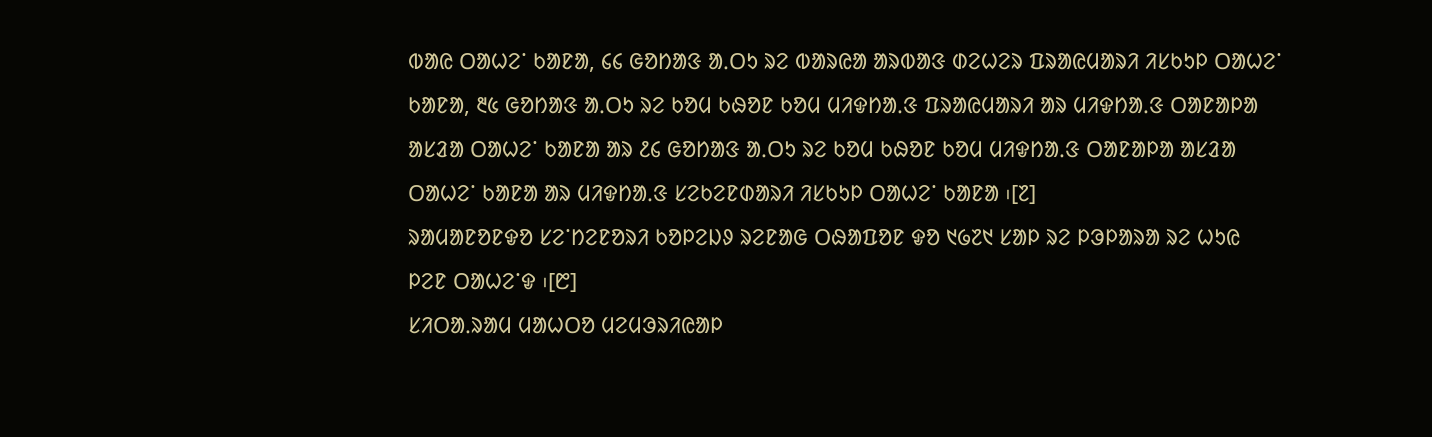ᱵᱟᱭ ᱛᱟᱦᱮᱸ ᱠᱟᱱᱟ, ᱔᱔ ᱜᱚᱴᱟᱝ ᱟᱹᱛᱩ ᱨᱮ ᱵᱟᱨᱭᱟ ᱟᱨᱵᱟᱝ ᱰᱮᱦᱮᱨ ᱯᱨᱟᱭᱢᱟᱨᱤ ᱤᱥᱠᱩᱞ ᱛᱟᱦᱮᱸ ᱠᱟᱱᱟ, ᱓᱕ ᱜᱚᱴᱟᱝ ᱟᱹᱛᱩ ᱨᱮ ᱠᱚᱢ ᱠᱷᱚᱱ ᱠᱚᱢ ᱢᱤᱫᱴᱟᱹᱝ ᱯᱨᱟᱭᱢᱟᱨᱤ ᱟᱨ ᱢᱤᱫᱴᱟᱹᱝ ᱛᱟᱱᱟᱞᱟ ᱟᱥᱲᱟ ᱛᱟᱦᱮᱸ ᱠᱟᱱᱟ ᱟᱨ ᱒᱔ ᱜᱚᱴᱟᱝ ᱟᱹᱛᱩ ᱨᱮ ᱠᱚᱢ ᱠᱷᱚᱱ ᱠᱚᱢ ᱢᱤᱫᱴᱟᱹᱝ ᱛᱟᱱᱟᱞᱟ ᱟᱥᱲᱟ ᱛᱟᱦᱮᱸ ᱠᱟᱱᱟ ᱟᱨ ᱢᱤᱫᱴᱟᱹᱝ ᱥᱮᱠᱮᱱᱰᱟᱨᱤ ᱤᱥᱠᱩᱞ ᱛᱟᱦᱮᱸ ᱠᱟᱱᱟ ᱾[᱗]
ᱨᱟᱢᱟᱱᱚᱱᱫᱚ ᱥᱮᱸᱴᱮᱱᱚᱨᱤ ᱠᱚᱞᱮᱡᱽ ᱨᱮᱱᱟᱜ ᱛᱷᱟᱯᱚᱱ ᱫᱚ ᱑᱙᱗᱑ ᱥᱟᱞ ᱨᱮ ᱞᱳᱞᱟᱨᱟ ᱨᱮ ᱦᱩᱭ ᱞᱮᱱ ᱛᱟᱦᱮᱸᱫ ᱾[᱘]
ᱥᱤᱛᱟᱹᱨᱟᱢ ᱢᱟᱦᱛᱚ ᱢᱮᱢᱳᱨᱤᱭᱟᱞ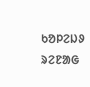ᱠᱚᱞᱮᱡᱽ ᱨᱮᱱᱟᱜ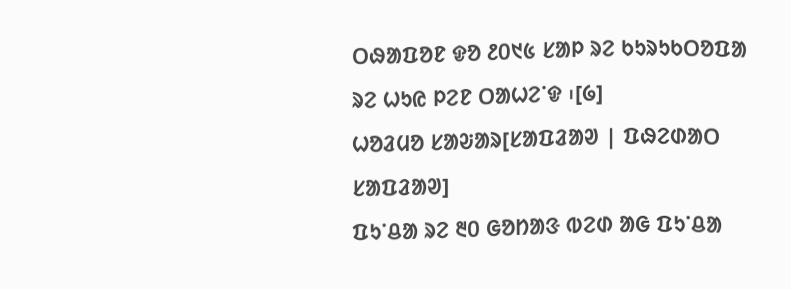ᱛᱷᱟᱯᱚᱱ ᱫᱚ ᱒᱐᱑᱕ ᱥᱟᱞ ᱨᱮ ᱠᱩᱨᱩᱠᱛᱚᱯᱟ ᱨᱮ ᱦᱩᱭ ᱞᱮᱱ ᱛᱟᱦᱮᱸᱫ ᱾[᱙]
ᱦᱚᱲᱢᱚ ᱥᱟᱶᱟᱨ[ᱥᱟᱯᱲᱟᱣ | ᱯᱷᱮᱰᱟᱛ ᱥᱟᱯᱲᱟᱣ]
ᱯᱩᱸᱪᱟ ᱨᱮ ᱓᱐ ᱜᱚᱴᱟᱝ ᱵᱮᱰ ᱟᱜ ᱯᱩᱸᱪᱟ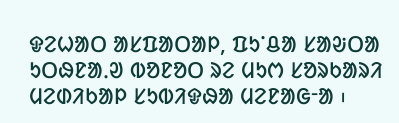ᱫᱮᱦᱟᱛ ᱟᱥᱯᱟᱛᱟᱞ, ᱯᱩᱸᱪᱟ ᱥᱟᱶᱛᱟ ᱩᱛᱷᱱᱟᱹᱣ ᱵᱚᱱᱚᱛ ᱨᱮ ᱢᱩᱬ ᱥᱚᱨᱠᱟᱨᱤ ᱢᱮᱰᱤᱠᱟᱞ ᱥᱩᱵᱤᱫᱷᱟ ᱢᱮᱱᱟᱜᱼᱟ ᱾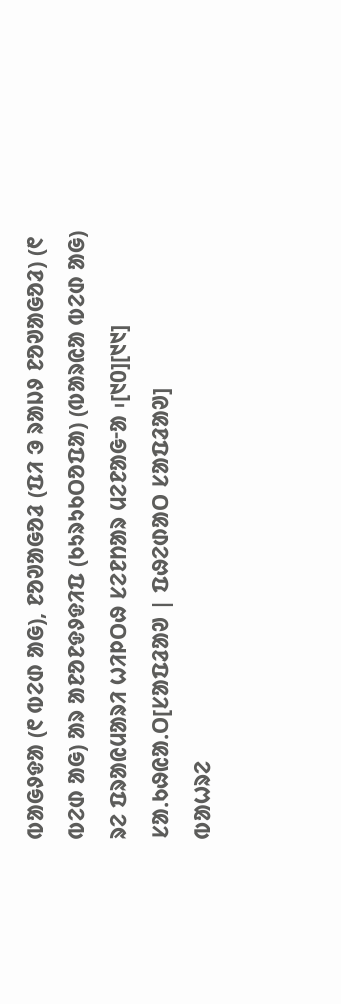ᱵᱟᱜᱽᱫᱟ (᱖ ᱵᱮᱰ ᱟᱜ), ᱱᱚᱣᱟᱜᱚᱲ (ᱯᱤ ᱳ ᱨᱟᱡᱽ ᱱᱚᱣᱟᱜᱚᱲ) (᱖ ᱵᱮᱰ ᱟᱜ) ᱟᱨ ᱟᱱᱚᱱᱫᱽᱫᱤᱯ (ᱠᱩᱨᱩᱠᱛᱚᱯᱟ) (ᱵᱟᱨᱭᱟ ᱵᱮᱰ ᱟᱜ) ᱨᱮ ᱯᱨᱟᱭᱢᱟᱨᱤ ᱦᱤᱞᱛᱷ ᱥᱮᱱᱴᱟᱨ ᱢᱮᱱᱟᱜᱼᱟ ᱾[᱑᱐][᱑᱑]
ᱥᱟᱹᱠᱷᱭᱟᱹᱛ[ᱥᱟᱯᱲᱟᱣ | ᱯᱷᱮᱰᱟᱛ ᱥᱟᱯᱲᱟᱣ]
ᱵᱟᱦᱨᱮ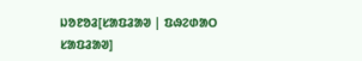ᱡᱚᱱᱚᱲ[ᱥᱟᱯᱲᱟᱣ | ᱯᱷᱮᱰᱟᱛ ᱥᱟᱯᱲᱟᱣ]